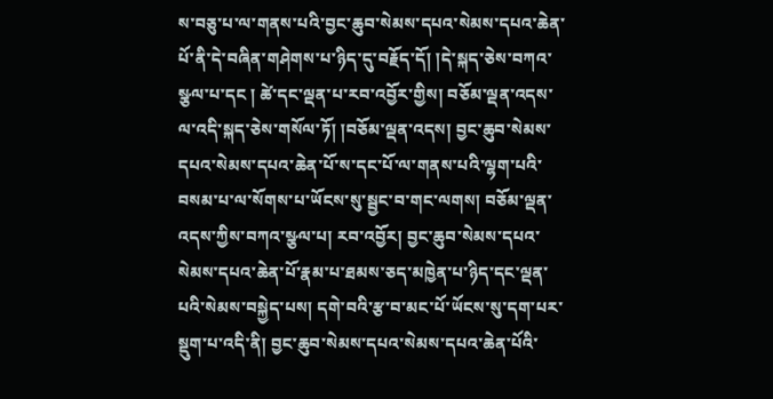ས་བཅུ་པ་ལ་གནས་པའི་བྱང་ཆུབ་སེམས་དཔའ་སེམས་དཔའ་ཆེན་པོ་ནི་དེ་བཞིན་གཤེགས་པ་ཉིད་དུ་བརྗོད་དོ། །དེ་སྐད་ཅེས་བཀའ་སྩལ་པ་དང ། ཚེ་དང་ལྡན་པ་རབ་འབྱོར་གྱིས། བཅོམ་ལྡན་འདས་ལ་འདི་སྐད་ཅེས་གསོལ་ཏོ། །བཅོམ་ལྡན་འདས། བྱང་ཆུབ་སེམས་དཔའ་སེམས་དཔའ་ཆེན་པོ་ས་དང་པོ་ལ་གནས་པའི་ལྷག་པའི་བསམ་པ་ལ་སོགས་པ་ཡོངས་སུ་སྦྱང་བ་གང་ལགས། བཅོམ་ལྡན་འདས་ཀྱིས་བཀའ་སྩལ་པ། རབ་འབྱོར། བྱང་ཆུབ་སེམས་དཔའ་སེམས་དཔའ་ཆེན་པོ་རྣམ་པ་ཐམས་ཅད་མཁྱེན་པ་ཉིད་དང་ལྡན་པའི་སེམས་བསྐྱེད་པས། དགེ་བའི་རྩ་བ་མང་པོ་ཡོངས་སུ་དག་པར་སྡུག་པ་འདི་ནི། བྱང་ཆུབ་སེམས་དཔའ་སེམས་དཔའ་ཆེན་པོའི་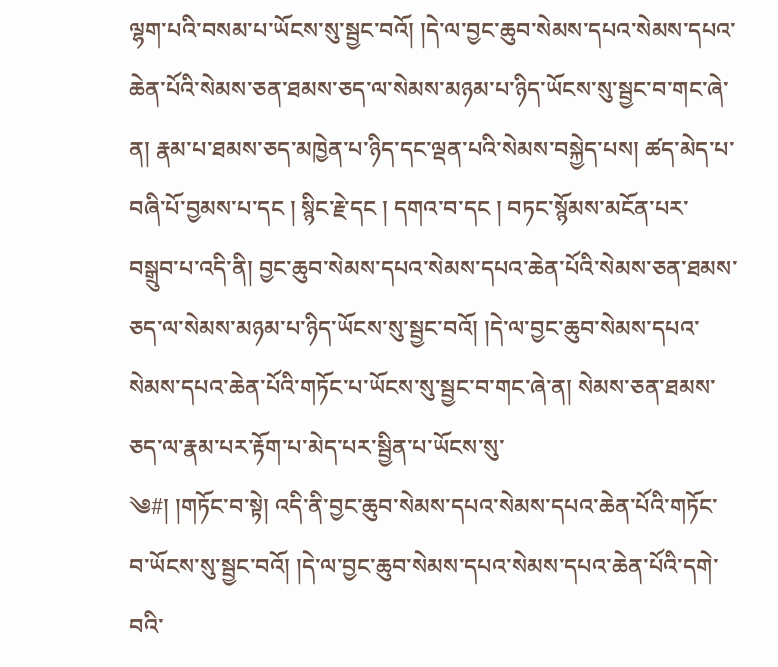ལྷག་པའི་བསམ་པ་ཡོངས་སུ་སྦྱང་བའོ། །དེ་ལ་བྱང་ཆུབ་སེམས་དཔའ་སེམས་དཔའ་ཆེན་པོའི་སེམས་ཅན་ཐམས་ཅད་ལ་སེམས་མཉམ་པ་ཉིད་ཡོངས་སུ་སྦྱང་བ་གང་ཞེ་ན། རྣམ་པ་ཐམས་ཅད་མཁྱེན་པ་ཉིད་དང་ལྡན་པའི་སེམས་བསྐྱེད་པས། ཚད་མེད་པ་བཞི་པོ་བྱམས་པ་དང ། སྙིང་རྗེ་དང ། དགའ་བ་དང ། བཏང་སྙོམས་མངོན་པར་བསྒྲུབ་པ་འདི་ནི། བྱང་ཆུབ་སེམས་དཔའ་སེམས་དཔའ་ཆེན་པོའི་སེམས་ཅན་ཐམས་ཅད་ལ་སེམས་མཉམ་པ་ཉིད་ཡོངས་སུ་སྦྱང་བའོ། །དེ་ལ་བྱང་ཆུབ་སེམས་དཔའ་སེམས་དཔའ་ཆེན་པོའི་གཏོང་པ་ཡོངས་སུ་སྦྱང་བ་གང་ཞེ་ན། སེམས་ཅན་ཐམས་ཅད་ལ་རྣམ་པར་རྟོག་པ་མེད་པར་སྦྱིན་པ་ཡོངས་སུ་
༄#། །གཏོང་བ་སྟེ། འདི་ནི་བྱང་ཆུབ་སེམས་དཔའ་སེམས་དཔའ་ཆེན་པོའི་གཏོང་བ་ཡོངས་སུ་སྦྱང་བའོ། །དེ་ལ་བྱང་ཆུབ་སེམས་དཔའ་སེམས་དཔའ་ཆེན་པོའི་དགེ་བའི་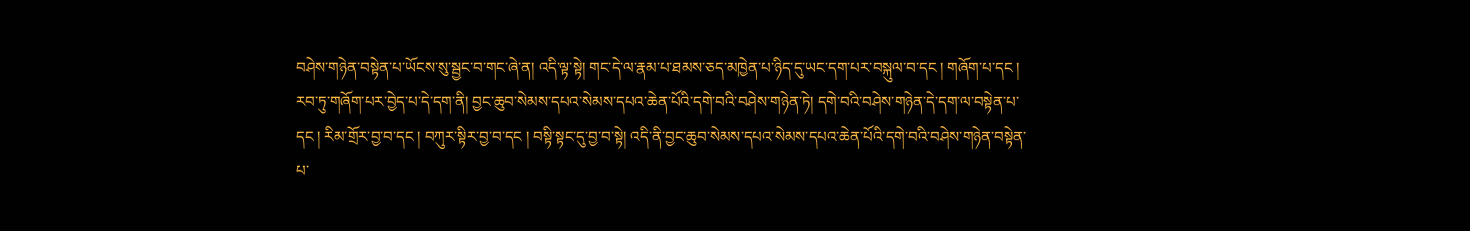བཤེས་གཉེན་བསྟེན་པ་ཡོངས་སུ་སྦྱང་བ་གང་ཞེ་ན། འདི་ལྟ་སྟེ། གང་དེ་ལ་རྣམ་པ་ཐམས་ཅད་མཁྱེན་པ་ཉིད་དུ་ཡང་དག་པར་བསྐུལ་བ་དང ། གཞོག་པ་དང ། རབ་ཏུ་གཞོག་པར་བྱེད་པ་དེ་དག་ནི། བྱང་ཆུབ་སེམས་དཔའ་སེམས་དཔའ་ཆེན་པོའི་དགེ་བའི་བཤེས་གཉེན་ཏེ། དགེ་བའི་བཤེས་གཉེན་དེ་དག་ལ་བསྟེན་པ་དང ། རིམ་གྲོར་བྱ་བ་དང ། བཀུར་སྟིར་བྱ་བ་དང ། བསྟི་སྟང་དུ་བྱ་བ་སྟེ། འདི་ནི་བྱང་ཆུབ་སེམས་དཔའ་སེམས་དཔའ་ཆེན་པོའི་དགེ་བའི་བཤེས་གཉེན་བསྟེན་པ་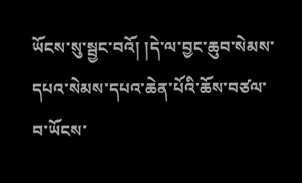ཡོངས་སུ་སྦྱང་བའོ། །དེ་ལ་བྱང་ཆུབ་སེམས་དཔའ་སེམས་དཔའ་ཆེན་པོའི་ཆོས་བཙལ་བ་ཡོངས་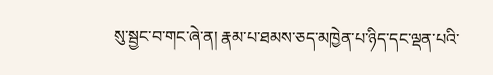སུ་སྦྱང་བ་གང་ཞེ་ན། རྣམ་པ་ཐམས་ཅད་མཁྱེན་པ་ཉིད་དང་ལྡན་པའི་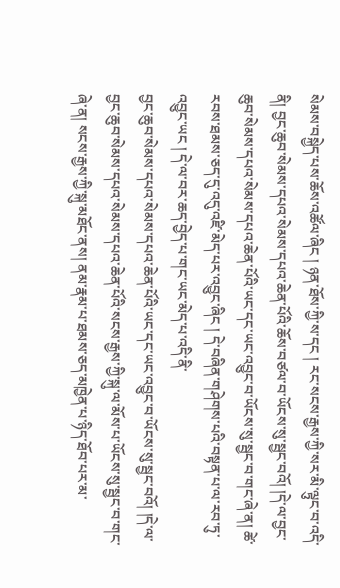སེམས་བསྐྱེད་པས་ཆོས་འཚོལ་ཞིང ། ཉན་ཐོས་ཀྱི་ས་དང ། རང་སངས་རྒྱས་ཀྱི་སར་མི་ལྟུང་བ་འདི་ནི། བྱང་ཆུབ་སེམས་དཔའ་སེམས་དཔའ་ཆེན་པོའི་ཆོས་བཙལ་བ་ཡོངས་སུ་སྦྱང་བའོ། །དེ་ལ་བྱང་ཆུབ་སེམས་དཔའ་སེམས་དཔའ་ཆེན་པོའི་ཡང་དང་ཡང་འབྱུང་བ་ཡོངས་སུ་སྦྱང་བ་གང་ཞེ་ན། ཚེ་རབས་ཐམས་ཅད་དུ་འདུ་འཛི་མེད་པར་འབྱུང་ཞིང ། དེ་བཞིན་གཤེགས་པའི་བསྟན་པ་ལ་རབ་ཏུ་འབྱུང་ཡང ། དེ་ལ་བར་ཆད་བྱེད་པ་གང་ཡང་མེད་པ་འདི་ནི་
བྱང་ཆུབ་སེམས་དཔའ་སེམས་དཔའ་ཆེན་པོའི་ཡང་དང་ཡང་འབྱུང་བ་ཡོངས་སུ་སྦྱང་བའོ། །དེ་ལ་བྱང་ཆུབ་སེམས་དཔའ་སེམས་དཔའ་ཆེན་པོའི་སངས་རྒྱས་ཀྱི་སྐུ་ལ་མོས་པ་ཡོངས་སུ་སྦྱང་བ་གང་ཞེ་ན། སངས་རྒྱས་ཀྱི་སྐུ་མཐོང་ནས། ནམ་རྣམ་པ་ཐམས་ཅད་མཁྱེན་པ་ཉིད་ཐོབ་པར་མ་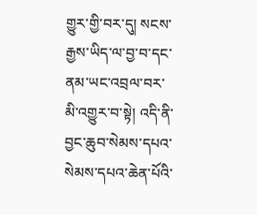གྱུར་གྱི་བར་དུ། སངས་རྒྱས་ཡིད་ལ་བྱ་བ་དང་ནམ་ཡང་འབྲལ་བར་མི་འགྱུར་བ་སྟེ། འདི་ནི་བྱང་ཆུབ་སེམས་དཔའ་སེམས་དཔའ་ཆེན་པོའི་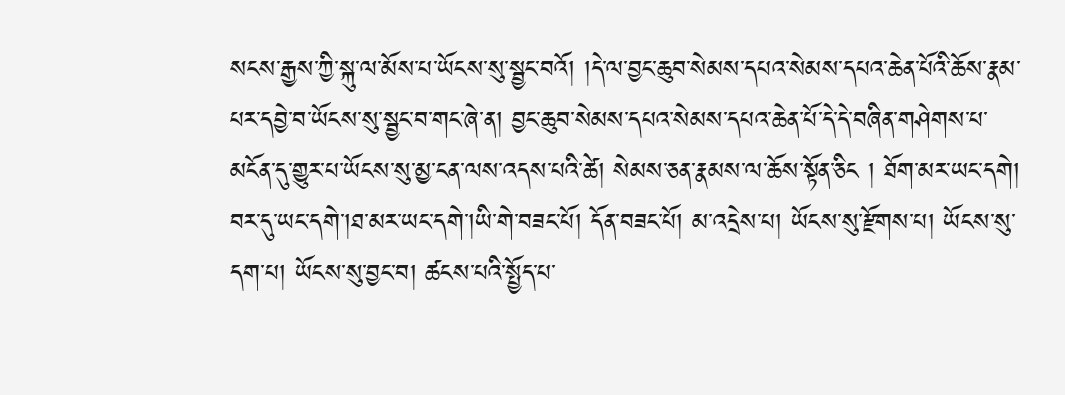སངས་རྒྱས་ཀྱི་སྐུ་ལ་མོས་པ་ཡོངས་སུ་སྦྱང་བའོ། །དེ་ལ་བྱང་ཆུབ་སེམས་དཔའ་སེམས་དཔའ་ཆེན་པོའི་ཆོས་རྣམ་པར་དབྱེ་བ་ཡོངས་སུ་སྦྱང་བ་གང་ཞེ་ན། བྱང་ཆུབ་སེམས་དཔའ་སེམས་དཔའ་ཆེན་པོ་དེ་དེ་བཞིན་གཤེགས་པ་མངོན་དུ་གྱུར་པ་ཡོངས་སུ་མྱ་ངན་ལས་འདས་པའི་ཚེ། སེམས་ཅན་རྣམས་ལ་ཆོས་སྟོན་ཅིང ། ཐོག་མར་ཡང་དགེ། བར་དུ་ཡང་དགེ་།ཐ་མར་ཡང་དགེ་།ཡི་གེ་བཟང་པོ། དོན་བཟང་པོ། མ་འདྲེས་པ། ཡོངས་སུ་རྫོགས་པ། ཡོངས་སུ་དག་པ། ཡོངས་སུ་བྱང་བ། ཚངས་པའི་སྤྱོད་པ་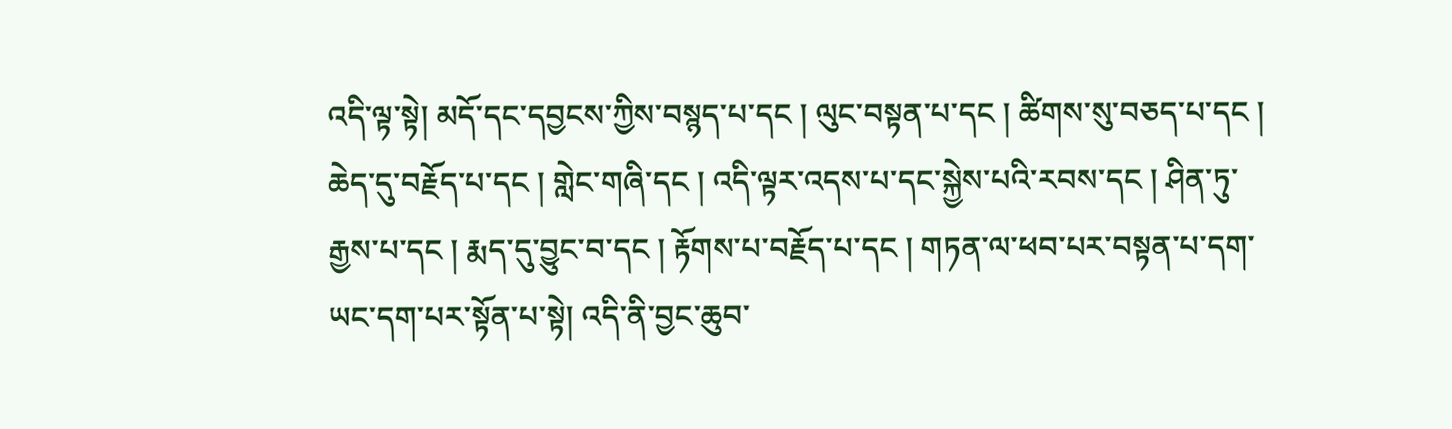འདི་ལྟ་སྟེ། མདོ་དང་དབྱངས་ཀྱིས་བསྙད་པ་དང ། ལུང་བསྟན་པ་དང ། ཚིགས་སུ་བཅད་པ་དང ། ཆེད་དུ་བརྗོད་པ་དང ། གླེང་གཞི་དང ། འདི་ལྟར་འདས་པ་དང་སྐྱེས་པའི་རབས་དང ། ཤིན་ཏུ་རྒྱས་པ་དང ། རྨད་དུ་བྱུང་བ་དང ། རྟོགས་པ་བརྗོད་པ་དང ། གཏན་ལ་ཕབ་པར་བསྟན་པ་དག་ཡང་དག་པར་སྟོན་པ་སྟེ། འདི་ནི་བྱང་ཆུབ་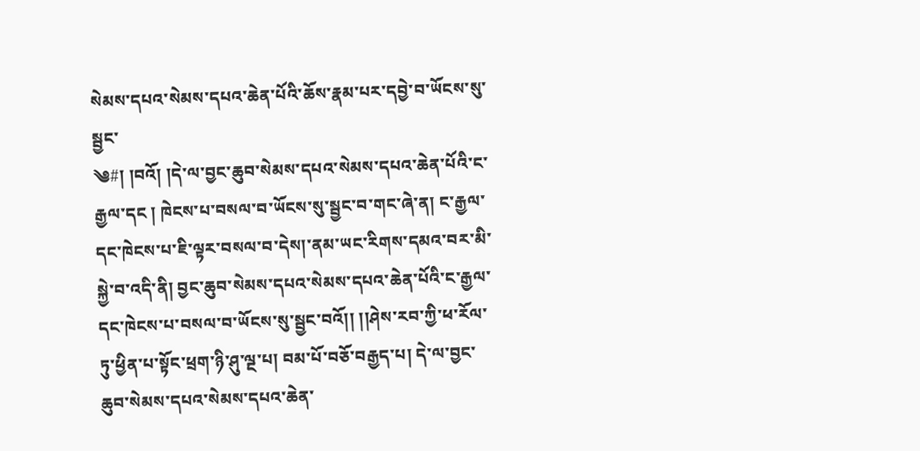སེམས་དཔའ་སེམས་དཔའ་ཆེན་པོའི་ཆོས་རྣམ་པར་དབྱེ་བ་ཡོངས་སུ་སྦྱང་
༄#། །བའོ། །དེ་ལ་བྱང་ཆུབ་སེམས་དཔའ་སེམས་དཔའ་ཆེན་པོའི་ང་རྒྱལ་དང ། ཁེངས་པ་བསལ་བ་ཡོངས་སུ་སྦྱང་བ་གང་ཞེ་ན། ང་རྒྱལ་དང་ཁེངས་པ་ཇི་ལྟར་བསལ་བ་དེས།་ནམ་ཡང་རིགས་དམའ་བར་མི་སྐྱེ་བ་འདི་ནི། བྱང་ཆུབ་སེམས་དཔའ་སེམས་དཔའ་ཆེན་པོའི་ང་རྒྱལ་དང་ཁེངས་པ་བསལ་བ་ཡོངས་སུ་སྦྱང་བའོ།། །།ཤེས་རབ་ཀྱི་ཕ་རོལ་ཏུ་ཕྱིན་པ་སྟོང་ཕྲག་ཉི་ཤུ་ལྔ་པ། བམ་པོ་བཅོ་བརྒྱད་པ། དེ་ལ་བྱང་ཆུབ་སེམས་དཔའ་སེམས་དཔའ་ཆེན་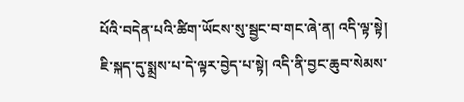པོའི་བདེན་པའི་ཚིག་ཡོངས་སུ་སྦྱང་བ་གང་ཞེ་ན། འདི་ལྟ་སྟེ། ཇི་སྐད་དུ་སྨྲས་པ་དེ་ལྟར་བྱེད་པ་སྟེ། འདི་ནི་བྱང་ཆུབ་སེམས་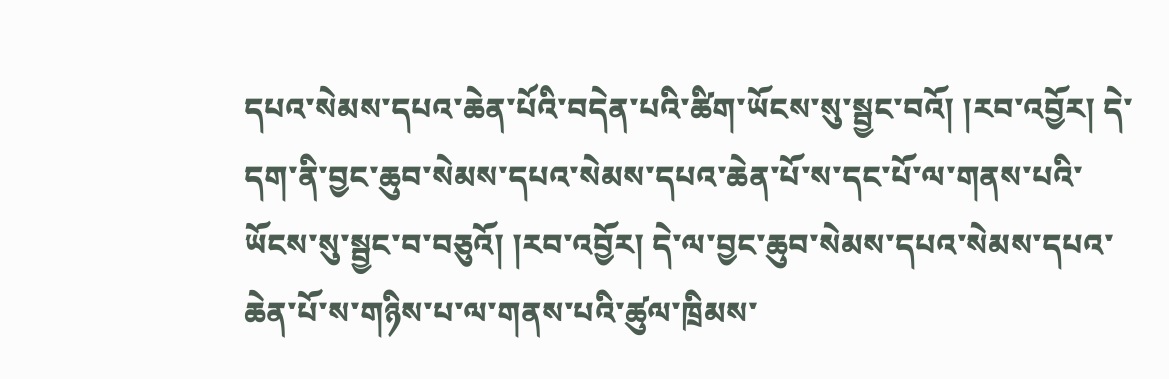དཔའ་སེམས་དཔའ་ཆེན་པོའི་བདེན་པའི་ཚིག་ཡོངས་སུ་སྦྱང་བའོ། །རབ་འབྱོར། དེ་དག་ནི་བྱང་ཆུབ་སེམས་དཔའ་སེམས་དཔའ་ཆེན་པོ་ས་དང་པོ་ལ་གནས་པའི་ཡོངས་སུ་སྦྱང་བ་བཅུའོ། །རབ་འབྱོར། དེ་ལ་བྱང་ཆུབ་སེམས་དཔའ་སེམས་དཔའ་ཆེན་པོ་ས་གཉིས་པ་ལ་གནས་པའི་ཚུལ་ཁྲིམས་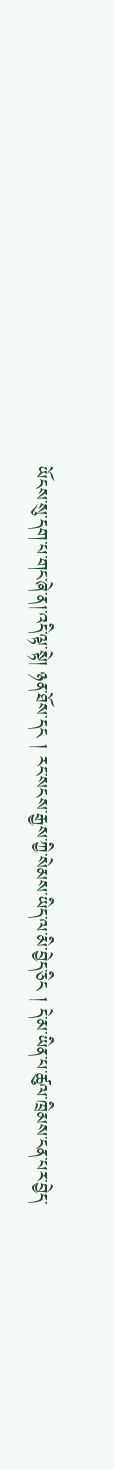ཡོངས་སུ་དག་པ་གང་ཞེ་ན།་འདི་ལྟ་སྟེ། ཉན་ཐོས་དང ། རང་སངས་རྒྱས་ཀྱི་སེམས་ཡིད་ལ་མི་བྱེད་ཅིང ། དེ་མ་ཡིན་པ་ཚུལ་ཁྲིམས་ངན་པར་བྱེད་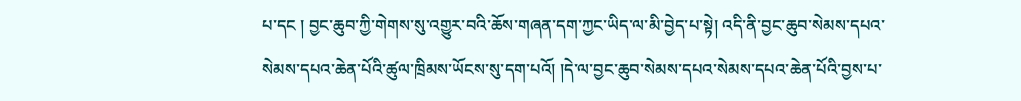པ་དང ། བྱང་ཆུབ་ཀྱི་གེགས་སུ་འགྱུར་བའི་ཆོས་གཞན་དག་ཀྱང་ཡིད་ལ་མི་བྱེད་པ་སྟེ། འདི་ནི་བྱང་ཆུབ་སེམས་དཔའ་སེམས་དཔའ་ཆེན་པོའི་ཚུལ་ཁྲིམས་ཡོངས་སུ་དག་པའོ། །དེ་ལ་བྱང་ཆུབ་སེམས་དཔའ་སེམས་དཔའ་ཆེན་པོའི་བྱས་པ་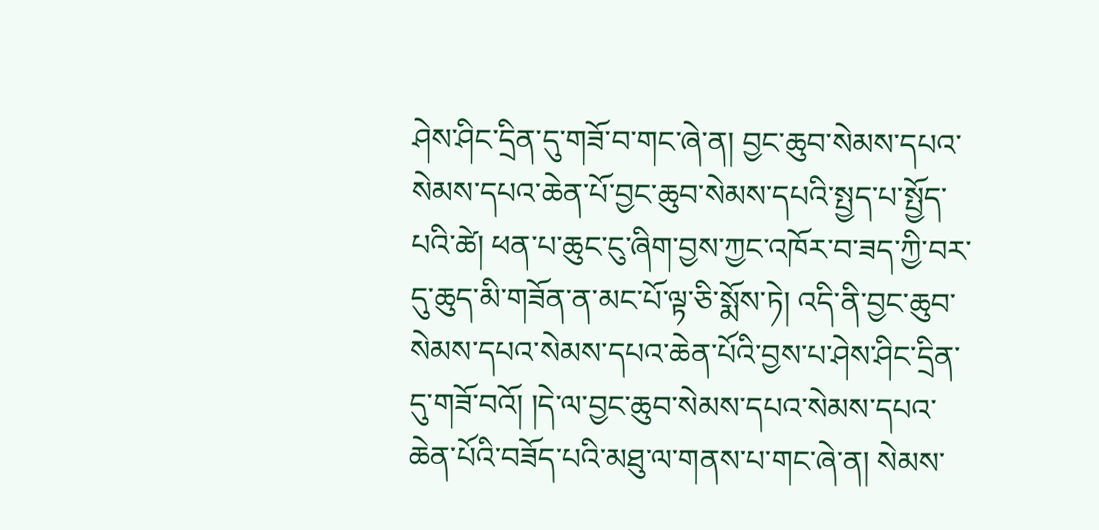ཤེས་ཤིང་དྲིན་དུ་གཟོ་བ་གང་ཞེ་ན། བྱང་ཆུབ་སེམས་དཔའ་སེམས་དཔའ་ཆེན་པོ་བྱང་ཆུབ་སེམས་དཔའི་སྤྱད་པ་སྤྱོད་པའི་ཚེ། ཕན་པ་ཆུང་ངུ་ཞིག་བྱས་ཀྱང་འཁོར་བ་ཟད་ཀྱི་བར་དུ་ཆུད་མི་གཟོན་ན་མང་པོ་ལྟ་ཅི་སྨོས་ཏེ། འདི་ནི་བྱང་ཆུབ་སེམས་དཔའ་སེམས་དཔའ་ཆེན་པོའི་བྱས་པ་ཤེས་ཤིང་དྲིན་དུ་གཟོ་བའོ། །དེ་ལ་བྱང་ཆུབ་སེམས་དཔའ་སེམས་དཔའ་ཆེན་པོའི་བཟོད་པའི་མཐུ་ལ་གནས་པ་གང་ཞེ་ན། སེམས་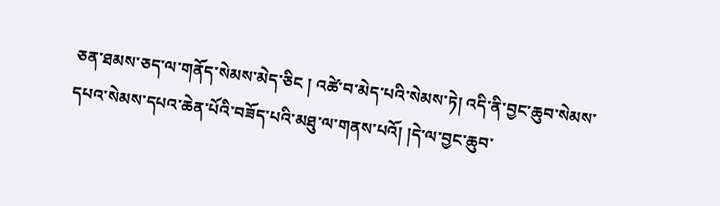ཅན་ཐམས་ཅད་ལ་གནོད་སེམས་མེད་ཅིང ། འཚེ་བ་མེད་པའི་སེམས་ཏེ། འདི་ནི་བྱང་ཆུབ་སེམས་དཔའ་སེམས་དཔའ་ཆེན་པོའི་བཟོད་པའི་མཐུ་ལ་གནས་པའོ། །དེ་ལ་བྱང་ཆུབ་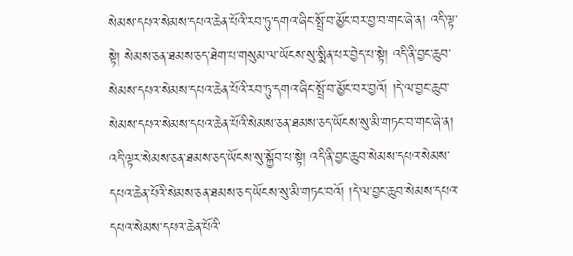སེམས་དཔའ་སེམས་དཔའ་ཆེན་པོའི་རབ་ཏུ་དགའ་ཞིང་སྤྲོ་བ་མྱོང་བར་བྱ་བ་གང་ཞེ་ན། འདི་ལྟ་སྟེ། སེམས་ཅན་ཐམས་ཅད་ཐེག་པ་གསུམ་ལ་ཡོངས་སུ་སྨིན་པར་བྱེད་པ་སྟེ། འདི་ནི་བྱང་ཆུབ་སེམས་དཔའ་སེམས་དཔའ་ཆེན་པོའི་རབ་ཏུ་དགའ་ཞིང་སྤྲོ་བ་མྱོང་བར་བྱའོ། །དེ་ལ་བྱང་ཆུབ་སེམས་དཔའ་སེམས་དཔའ་ཆེན་པོའི་སེམས་ཅན་ཐམས་ཅད་ཡོངས་སུ་མི་གཏང་བ་གང་ཞེ་ན། འདི་ལྟར་སེམས་ཅན་ཐམས་ཅད་ཡོངས་སུ་སྐྱོབ་པ་སྟེ། འདི་ནི་བྱང་ཆུབ་སེམས་དཔའ་སེམས་དཔའ་ཆེན་པོའི་སེམས་ཅན་ཐམས་ཅད་ཡོངས་སུ་མི་གཏང་བའོ། །དེ་ལ་བྱང་ཆུབ་སེམས་དཔའ་དཔའ་སེམས་དཔའ་ཆེན་པོའི་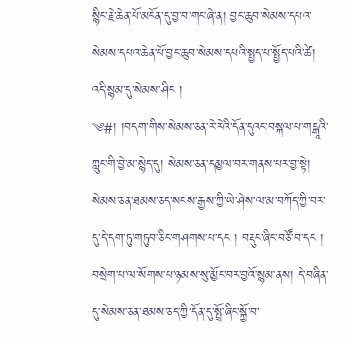སྙིང་རྗེ་ཆེན་པོ་མངོན་དུ་བྱ་བ་གང་ཞེ་ན། བྱང་ཆུབ་སེམས་དཔའ་སེམས་དཔའ་ཆེན་པོ་བྱང་ཆུབ་སེམས་དཔའི་སྤྱད་པ་སྤྱོད་པའི་ཚེ། འདི་སྙམ་དུ་སེམས་ཤིང །
༄#། །བདག་གིས་སེམས་ཅན་རེ་རེའི་དོན་དུའང་བསྐལ་པ་གངྒཱའི་ཀླུང་གི་བྱེ་མ་སྙེད་དུ། སེམས་ཅན་དམྱལ་བར་གནས་པར་བྱ་སྟེ། སེམས་ཅན་ཐམས་ཅད་སངས་རྒྱས་ཀྱི་ཡེ་ཤེས་ལ་མ་བཀོད་ཀྱི་བར་དུ་དེ་དག་ཏུ་གཏུབ་ཅིང་གཤགས་པ་དང ། བརྡུང་ཞིང་བཙོ་བ་དང ། བསྲེག་པ་ལ་སོགས་པ་ཉམས་སུ་མྱོང་བར་བྱའོ་སྙམ་ནས། དེ་བཞིན་དུ་སེམས་ཅན་ཐམས་ཅད་ཀྱི་དོན་དུ་སྤྲོ་ཞིང་སྐྱོ་བ་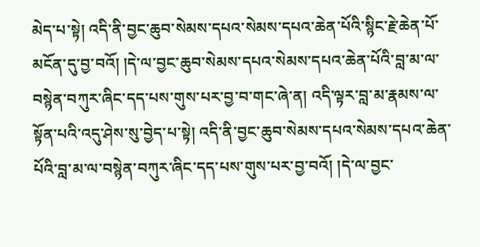མེད་པ་སྟེ། འདི་ནི་བྱང་ཆུབ་སེམས་དཔའ་སེམས་དཔའ་ཆེན་པོའི་སྙིང་རྗེ་ཆེན་པོ་མངོན་དུ་བྱ་བའོ། །དེ་ལ་བྱང་ཆུབ་སེམས་དཔའ་སེམས་དཔའ་ཆེན་པོའི་བླ་མ་ལ་བསྙེན་བཀུར་ཞིང་དད་པས་གུས་པར་བྱ་བ་གང་ཞེ་ན། འདི་ལྟར་བླ་མ་རྣམས་ལ་སྟོན་པའི་འདུ་ཤེས་སུ་བྱེད་པ་སྟེ། འདི་ནི་བྱང་ཆུབ་སེམས་དཔའ་སེམས་དཔའ་ཆེན་པོའི་བླ་མ་ལ་བསྙེན་བཀུར་ཞིང་དད་པས་གུས་པར་བྱ་བའོ། །དེ་ལ་བྱང་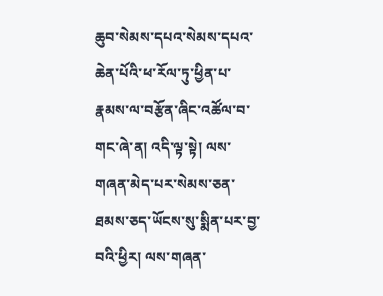ཆུབ་སེམས་དཔའ་སེམས་དཔའ་ཆེན་པོའི་ཕ་རོལ་ཏུ་ཕྱིན་པ་རྣམས་ལ་བརྩོན་ཞིང་འཚོལ་བ་གང་ཞེ་ན། འདི་ལྟ་སྟེ། ལས་གཞན་མེད་པར་སེམས་ཅན་ཐམས་ཅད་ཡོངས་སུ་སྨིན་པར་བྱ་བའི་ཕྱིར། ལས་གཞན་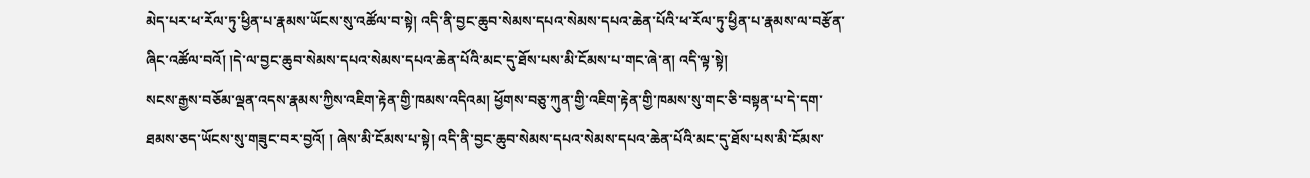མེད་པར་ཕ་རོལ་ཏུ་ཕྱིན་པ་རྣམས་ཡོངས་སུ་འཚོལ་བ་སྟེ། འདི་ནི་བྱང་ཆུབ་སེམས་དཔའ་སེམས་དཔའ་ཆེན་པོའི་ཕ་རོལ་ཏུ་ཕྱིན་པ་རྣམས་ལ་བརྩོན་ཞིང་འཚོལ་བའོ། །དེ་ལ་བྱང་ཆུབ་སེམས་དཔའ་སེམས་དཔའ་ཆེན་པོའི་མང་དུ་ཐོས་པས་མི་ངོམས་པ་གང་ཞེ་ན། འདི་ལྟ་སྟེ།
སངས་རྒྱས་བཅོམ་ལྡན་འདས་རྣམས་ཀྱིས་འཇིག་རྟེན་གྱི་ཁམས་འདིའམ། ཕྱོགས་བཅུ་ཀུན་གྱི་འཇིག་རྟེན་གྱི་ཁམས་སུ་གང་ཅི་བསྟན་པ་དེ་དག་ཐམས་ཅད་ཡོངས་སུ་གཟུང་བར་བྱའོ། ། ཞེས་མི་ངོམས་པ་སྟེ། འདི་ནི་བྱང་ཆུབ་སེམས་དཔའ་སེམས་དཔའ་ཆེན་པོའི་མང་དུ་ཐོས་པས་མི་ངོམས་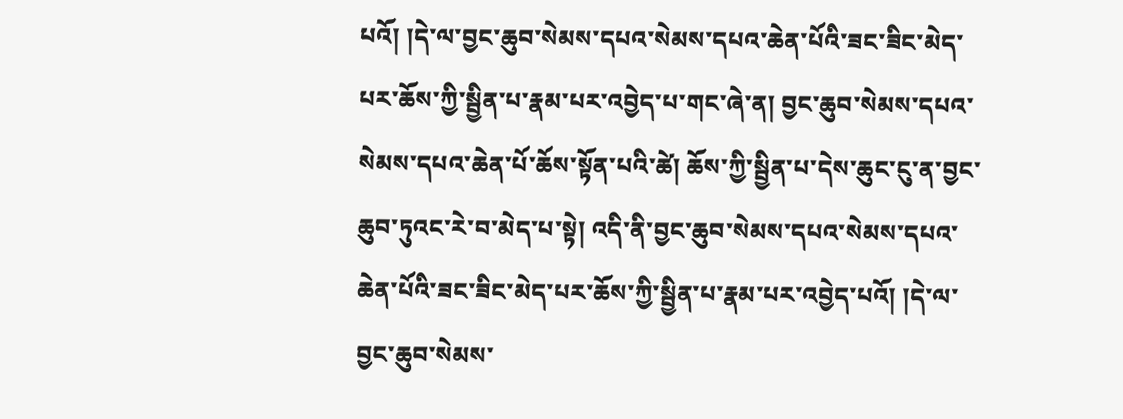པའོ། །དེ་ལ་བྱང་ཆུབ་སེམས་དཔའ་སེམས་དཔའ་ཆེན་པོའི་ཟང་ཟིང་མེད་པར་ཆོས་ཀྱི་སྦྱིན་པ་རྣམ་པར་འབྱེད་པ་གང་ཞེ་ན། བྱང་ཆུབ་སེམས་དཔའ་སེམས་དཔའ་ཆེན་པོ་ཆོས་སྟོན་པའི་ཚེ། ཆོས་ཀྱི་སྦྱིན་པ་དེས་ཆུང་ངུ་ན་བྱང་ཆུབ་ཏུའང་རེ་བ་མེད་པ་སྟེ། འདི་ནི་བྱང་ཆུབ་སེམས་དཔའ་སེམས་དཔའ་ཆེན་པོའི་ཟང་ཟིང་མེད་པར་ཆོས་ཀྱི་སྦྱིན་པ་རྣམ་པར་འབྱེད་པའོ། །དེ་ལ་བྱང་ཆུབ་སེམས་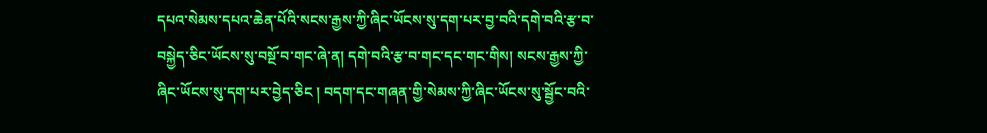དཔའ་སེམས་དཔའ་ཆེན་པོའི་སངས་རྒྱས་ཀྱི་ཞིང་ཡོངས་སུ་དག་པར་བྱ་བའི་དགེ་བའི་རྩ་བ་བསྐྱེད་ཅིང་ཡོངས་སུ་བསྔོ་བ་གང་ཞེ་ན། དགེ་བའི་རྩ་བ་གང་དང་གང་གིས། སངས་རྒྱས་ཀྱི་ཞིང་ཡོངས་སུ་དག་པར་བྱེད་ཅིང ། བདག་དང་གཞན་གྱི་སེམས་ཀྱི་ཞིང་ཡོངས་སུ་སྦྱོང་བའི་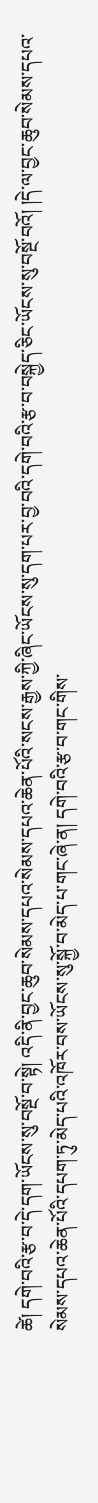ཚེ། དགེ་བའི་རྩ་བ་དེ་དག་ཡོངས་སུ་བསྔོ་བ་སྟེ། འདི་ནི་བྱང་ཆུབ་སེམས་དཔའ་སེམས་དཔའ་ཆེན་པོའི་སངས་རྒྱས་ཀྱི་ཞིང་ཡོངས་སུ་དག་པར་བྱ་བའི་དགེ་བའི་རྩ་བ་བསྐྱེད་ཅིང་ཡོངས་སུ་བསྔོ་བའོ། །དེ་ལ་བྱང་ཆུབ་སེམས་དཔའ་སེམས་དཔའ་ཆེན་པོའི་དཔག་ཏུ་མེད་པའི་འཁོར་བས་ཡོངས་སུ་སྐྱོ་བ་མེད་པ་གང་ཞེ་ན། དགེ་བའི་རྩ་བ་གང་གིས་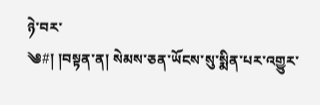ཉེ་བར་
༄#། །བསྟན་ན། སེམས་ཅན་ཡོངས་སུ་སྨིན་པར་འགྱུར་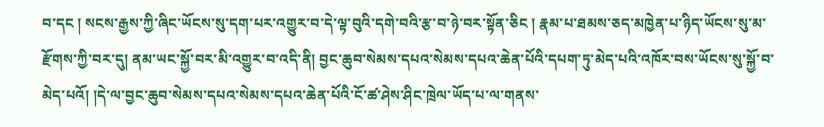བ་དང ། སངས་རྒྱས་ཀྱི་ཞིང་ཡོངས་སུ་དག་པར་འགྱུར་བ་དེ་ལྟ་བུའི་དགེ་བའི་རྩ་བ་ཉེ་བར་སྟོན་ཅིང ། རྣམ་པ་ཐམས་ཅད་མཁྱེན་པ་ཉིད་ཡོངས་སུ་མ་རྫོགས་ཀྱི་བར་དུ། ནམ་ཡང་སྐྱོ་བར་མི་འགྱུར་བ་འདི་ནི། བྱང་ཆུབ་སེམས་དཔའ་སེམས་དཔའ་ཆེན་པོའི་དཔག་ཏུ་མེད་པའི་འཁོར་བས་ཡོངས་སུ་སྐྱོ་བ་མེད་པའོ། །དེ་ལ་བྱང་ཆུབ་སེམས་དཔའ་སེམས་དཔའ་ཆེན་པོའི་ངོ་ཚ་ཤེས་ཤིང་ཁྲེལ་ཡོད་པ་ལ་གནས་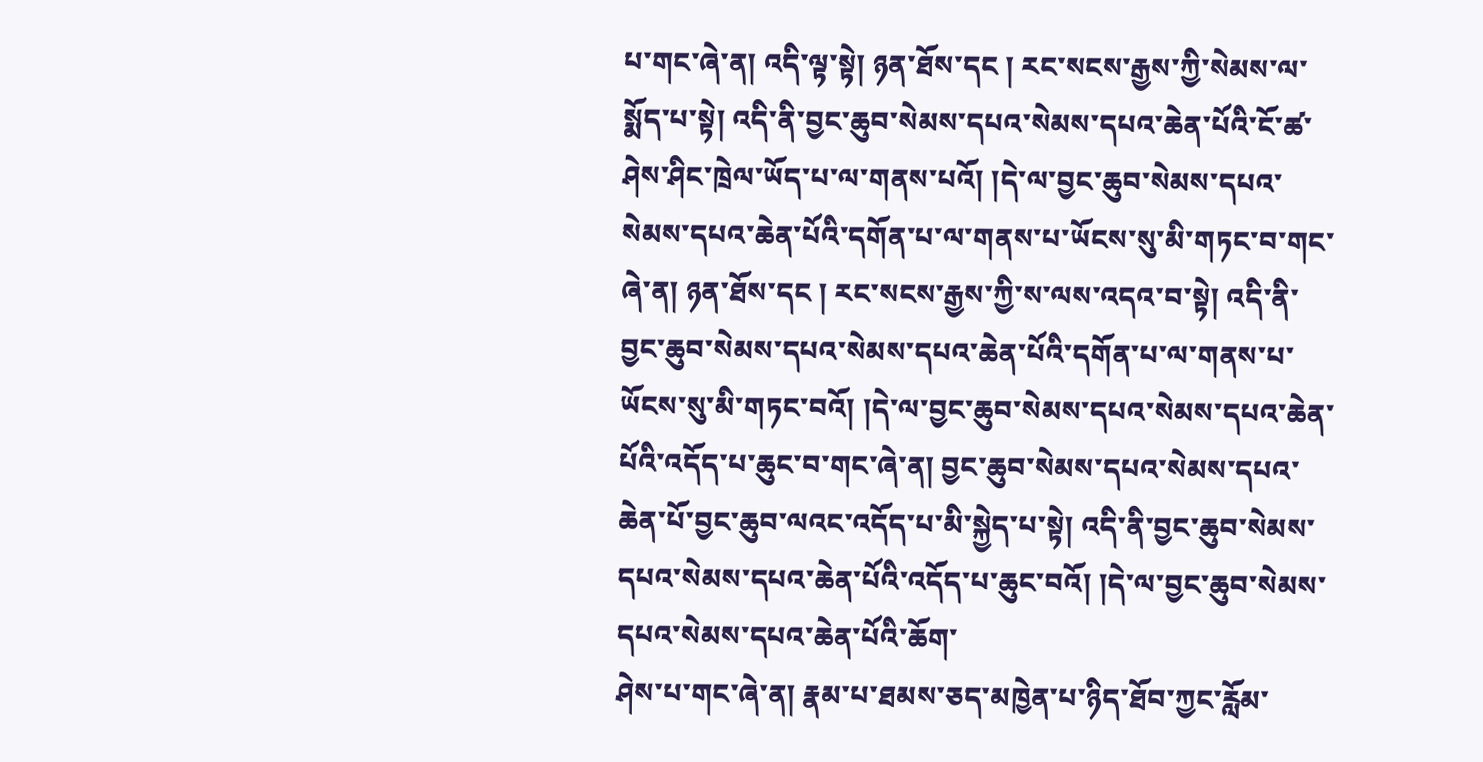པ་གང་ཞེ་ན། འདི་ལྟ་སྟེ། ཉན་ཐོས་དང ། རང་སངས་རྒྱས་ཀྱི་སེམས་ལ་སྨོད་པ་སྟེ། འདི་ནི་བྱང་ཆུབ་སེམས་དཔའ་སེམས་དཔའ་ཆེན་པོའི་ངོ་ཚ་ཤེས་ཤིང་ཁྲེལ་ཡོད་པ་ལ་གནས་པའོ། །དེ་ལ་བྱང་ཆུབ་སེམས་དཔའ་སེམས་དཔའ་ཆེན་པོའི་དགོན་པ་ལ་གནས་པ་ཡོངས་སུ་མི་གཏང་བ་གང་ཞེ་ན། ཉན་ཐོས་དང ། རང་སངས་རྒྱས་ཀྱི་ས་ལས་འདའ་བ་སྟེ། འདི་ནི་བྱང་ཆུབ་སེམས་དཔའ་སེམས་དཔའ་ཆེན་པོའི་དགོན་པ་ལ་གནས་པ་ཡོངས་སུ་མི་གཏང་བའོ། །དེ་ལ་བྱང་ཆུབ་སེམས་དཔའ་སེམས་དཔའ་ཆེན་པོའི་འདོད་པ་ཆུང་བ་གང་ཞེ་ན། བྱང་ཆུབ་སེམས་དཔའ་སེམས་དཔའ་ཆེན་པོ་བྱང་ཆུབ་ལའང་འདོད་པ་མི་སྐྱེད་པ་སྟེ། འདི་ནི་བྱང་ཆུབ་སེམས་དཔའ་སེམས་དཔའ་ཆེན་པོའི་འདོད་པ་ཆུང་བའོ། །དེ་ལ་བྱང་ཆུབ་སེམས་དཔའ་སེམས་དཔའ་ཆེན་པོའི་ཆོག་
ཤེས་པ་གང་ཞེ་ན། རྣམ་པ་ཐམས་ཅད་མཁྱེན་པ་ཉིད་ཐོབ་ཀྱང་རློམ་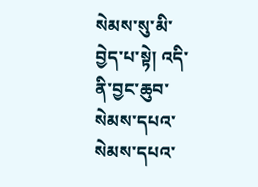སེམས་སུ་མི་བྱེད་པ་སྟེ། འདི་ནི་བྱང་ཆུབ་སེམས་དཔའ་སེམས་དཔའ་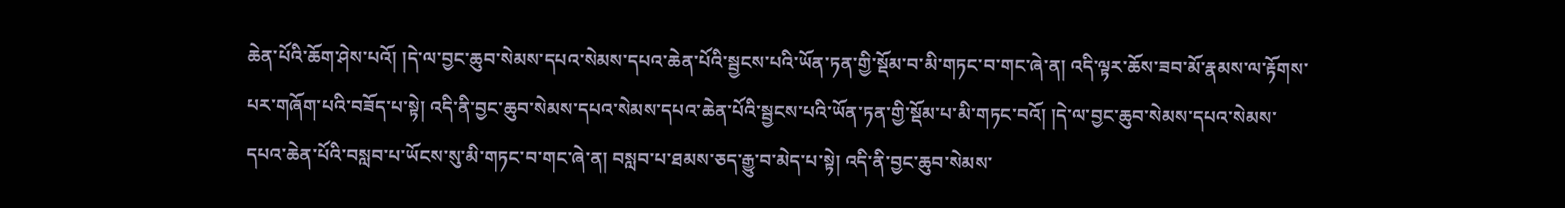ཆེན་པོའི་ཆོག་ཤེས་པའོ། །དེ་ལ་བྱང་ཆུབ་སེམས་དཔའ་སེམས་དཔའ་ཆེན་པོའི་སྦྱངས་པའི་ཡོན་ཏན་གྱི་སྡོམ་བ་མི་གཏང་བ་གང་ཞེ་ན། འདི་ལྟར་ཆོས་ཟབ་མོ་རྣམས་ལ་རྟོགས་པར་གཞོག་པའི་བཟོད་པ་སྟེ། འདི་ནི་བྱང་ཆུབ་སེམས་དཔའ་སེམས་དཔའ་ཆེན་པོའི་སྦྱངས་པའི་ཡོན་ཏན་གྱི་སྡོམ་པ་མི་གཏང་བའོ། །དེ་ལ་བྱང་ཆུབ་སེམས་དཔའ་སེམས་དཔའ་ཆེན་པོའི་བསླབ་པ་ཡོངས་སུ་མི་གཏང་བ་གང་ཞེ་ན། བསླབ་པ་ཐམས་ཅད་རྒྱུ་བ་མེད་པ་སྟེ། འདི་ནི་བྱང་ཆུབ་སེམས་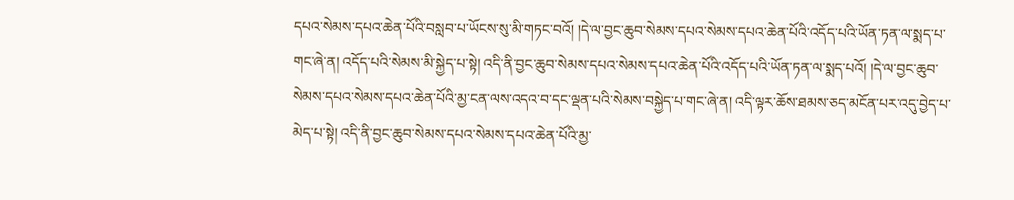དཔའ་སེམས་དཔའ་ཆེན་པོའི་བསླབ་པ་ཡོངས་སུ་མི་གཏང་བའོ། །དེ་ལ་བྱང་ཆུབ་སེམས་དཔའ་སེམས་དཔའ་ཆེན་པོའི་འདོད་པའི་ཡོན་ཏན་ལ་སྨད་པ་གང་ཞེ་ན། འདོད་པའི་སེམས་མི་སྐྱེད་པ་སྟེ། འདི་ནི་བྱང་ཆུབ་སེམས་དཔའ་སེམས་དཔའ་ཆེན་པོའི་འདོད་པའི་ཡོན་ཏན་ལ་སྨད་པའོ། །དེ་ལ་བྱང་ཆུབ་སེམས་དཔའ་སེམས་དཔའ་ཆེན་པོའི་མྱ་ངན་ལས་འདའ་བ་དང་ལྡན་པའི་སེམས་བསྐྱེད་པ་གང་ཞེ་ན། འདི་ལྟར་ཆོས་ཐམས་ཅད་མངོན་པར་འདུ་བྱེད་པ་མེད་པ་སྟེ། འདི་ནི་བྱང་ཆུབ་སེམས་དཔའ་སེམས་དཔའ་ཆེན་པོའི་མྱ་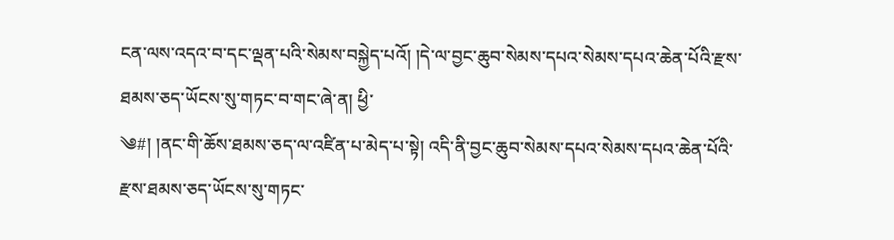ངན་ལས་འདའ་བ་དང་ལྡན་པའི་སེམས་བསྐྱེད་པའོ། །དེ་ལ་བྱང་ཆུབ་སེམས་དཔའ་སེམས་དཔའ་ཆེན་པོའི་རྫས་ཐམས་ཅད་ཡོངས་སུ་གཏང་བ་གང་ཞེ་ན། ཕྱི་
༄#། །ནང་གི་ཆོས་ཐམས་ཅད་ལ་འཛིན་པ་མེད་པ་སྟེ། འདི་ནི་བྱང་ཆུབ་སེམས་དཔའ་སེམས་དཔའ་ཆེན་པོའི་རྫས་ཐམས་ཅད་ཡོངས་སུ་གཏང་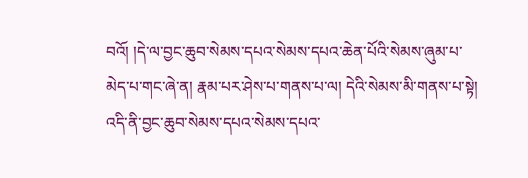བའོ། །དེ་ལ་བྱང་ཆུབ་སེམས་དཔའ་སེམས་དཔའ་ཆེན་པོའི་སེམས་ཞུམ་པ་མེད་པ་གང་ཞེ་ན། རྣམ་པར་ཤེས་པ་གནས་པ་ལ། དེའི་སེམས་མི་གནས་པ་སྟེ། འདི་ནི་བྱང་ཆུབ་སེམས་དཔའ་སེམས་དཔའ་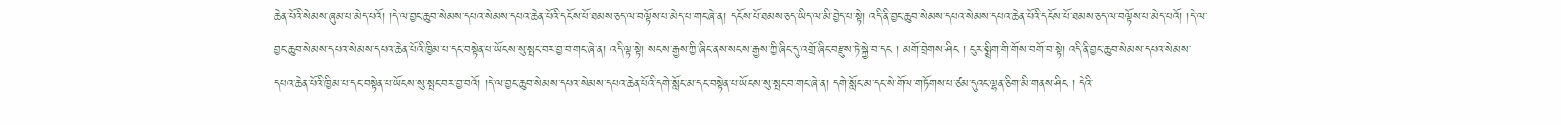ཆེན་པོའི་སེམས་ཞུམ་པ་མེད་པའོ། །དེ་ལ་བྱང་ཆུབ་སེམས་དཔའ་སེམས་དཔའ་ཆེན་པོའི་དངོས་པོ་ཐམས་ཅད་ལ་བལྟོས་པ་མེད་པ་གང་ཞེ་ན། དངོས་པོ་ཐམས་ཅད་ཡིད་ལ་མི་བྱེད་པ་སྟེ། འདི་ནི་བྱང་ཆུབ་སེམས་དཔའ་སེམས་དཔའ་ཆེན་པོའི་དངོས་པོ་ཐམས་ཅད་ལ་བལྟོས་པ་མེད་པའོ། །དེ་ལ་བྱང་ཆུབ་སེམས་དཔའ་སེམས་དཔའ་ཆེན་པོའི་ཁྱིམ་པ་དང་བསྟེན་པ་ཡོངས་སུ་སྤང་བར་བྱ་བ་གང་ཞེ་ན། འདི་ལྟ་སྟེ། སངས་རྒྱས་ཀྱི་ཞིང་ནས་སངས་རྒྱས་ཀྱི་ཞིང་དུ་འགྲོ་ཞིང་བརྫུས་ཏེ་སྐྱེ་བ་དང ། མགོ་བྲེགས་ཤིང ། ངུར་སྨྲིག་གི་གོས་བགོ་བ་སྟེ། འདི་ནི་བྱང་ཆུབ་སེམས་དཔའ་སེམས་དཔའ་ཆེན་པོའི་ཁྱིམ་པ་དང་བསྟེན་པ་ཡོངས་སུ་སྤང་བར་བྱ་བའོ། །དེ་ལ་བྱང་ཆུབ་སེམས་དཔའ་སེམས་དཔའ་ཆེན་པོའི་དགེ་སློང་མ་དང་བསྟེན་པ་ཡོངས་སུ་སྤང་བ་གང་ཞེ་ན། དགེ་སློང་མ་དང་སེ་གོལ་གཏོགས་པ་ཙམ་དུའང་ལྷན་ཅིག་མི་གནས་ཤིང ། དེའི་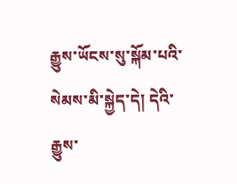རྒྱུས་ཡོངས་སུ་སྐོམ་པའི་སེམས་མི་སྐྱེད་དེ། དེའི་རྒྱུས་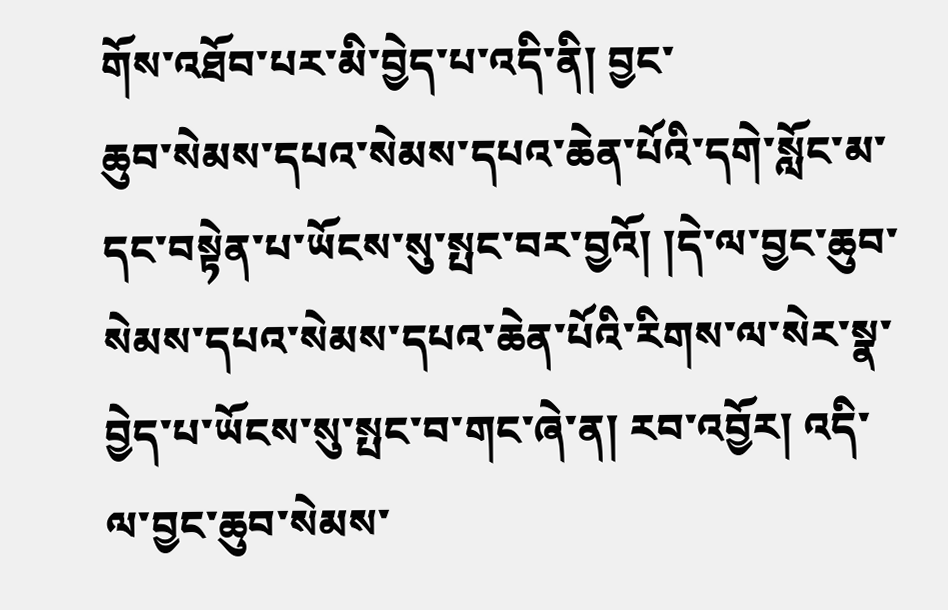གོས་འཐོབ་པར་མི་བྱེད་པ་འདི་ནི། བྱང་
ཆུབ་སེམས་དཔའ་སེམས་དཔའ་ཆེན་པོའི་དགེ་སློང་མ་དང་བསྟེན་པ་ཡོངས་སུ་སྤང་བར་བྱའོ། །དེ་ལ་བྱང་ཆུབ་སེམས་དཔའ་སེམས་དཔའ་ཆེན་པོའི་རིགས་ལ་སེར་སྣ་བྱེད་པ་ཡོངས་སུ་སྤང་བ་གང་ཞེ་ན། རབ་འབྱོར། འདི་ལ་བྱང་ཆུབ་སེམས་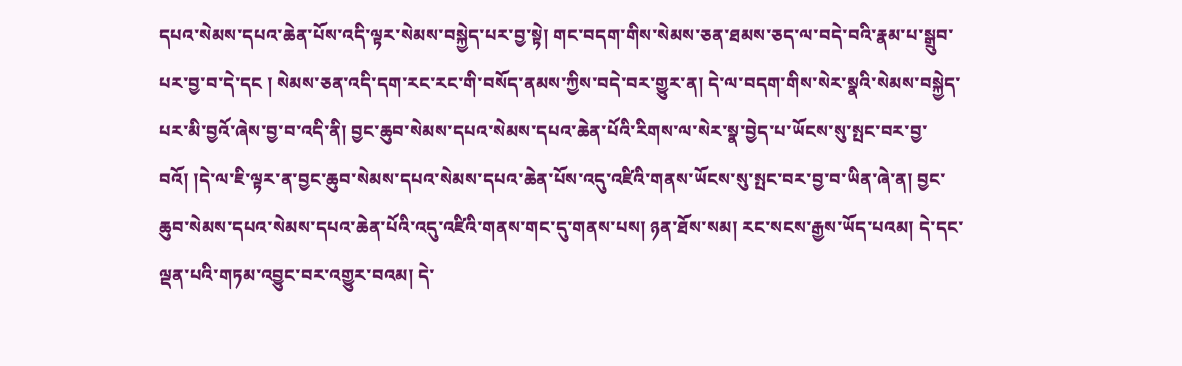དཔའ་སེམས་དཔའ་ཆེན་པོས་འདི་ལྟར་སེམས་བསྐྱེད་པར་བྱ་སྟེ། གང་བདག་གིས་སེམས་ཅན་ཐམས་ཅད་ལ་བདེ་བའི་རྣམ་པ་སྒྲུབ་པར་བྱ་བ་དེ་དང ། སེམས་ཅན་འདི་དག་རང་རང་གི་བསོད་ནམས་ཀྱིས་བདེ་བར་གྱུར་ན། དེ་ལ་བདག་གིས་སེར་སྣའི་སེམས་བསྐྱེད་པར་མི་བྱའོ་ཞེས་བྱ་བ་འདི་ནི། བྱང་ཆུབ་སེམས་དཔའ་སེམས་དཔའ་ཆེན་པོའི་རིགས་ལ་སེར་སྣ་བྱེད་པ་ཡོངས་སུ་སྤང་བར་བྱ་བའོ། །དེ་ལ་ཇི་ལྟར་ན་བྱང་ཆུབ་སེམས་དཔའ་སེམས་དཔའ་ཆེན་པོས་འདུ་འཛིའི་གནས་ཡོངས་སུ་སྤང་བར་བྱ་བ་ཡིན་ཞེ་ན། བྱང་ཆུབ་སེམས་དཔའ་སེམས་དཔའ་ཆེན་པོའི་འདུ་འཛིའི་གནས་གང་དུ་གནས་པས། ཉན་ཐོས་སམ། རང་སངས་རྒྱས་ཡོད་པའམ། དེ་དང་ལྡན་པའི་གཏམ་འབྱུང་བར་འགྱུར་བའམ། དེ་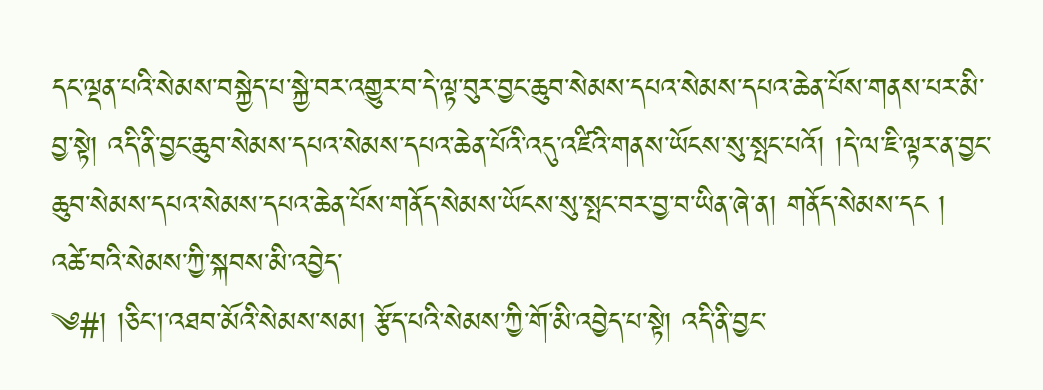དང་ལྡན་པའི་སེམས་བསྐྱེད་པ་སྐྱེ་བར་འགྱུར་བ་དེ་ལྟ་བུར་བྱང་ཆུབ་སེམས་དཔའ་སེམས་དཔའ་ཆེན་པོས་གནས་པར་མི་བྱ་སྟེ། འདི་ནི་བྱང་ཆུབ་སེམས་དཔའ་སེམས་དཔའ་ཆེན་པོའི་འདུ་འཛིའི་གནས་ཡོངས་སུ་སྤང་པའོ། །དེ་ལ་ཇི་ལྟར་ན་བྱང་ཆུབ་སེམས་དཔའ་སེམས་དཔའ་ཆེན་པོས་གནོད་སེམས་ཡོངས་སུ་སྤང་བར་བྱ་བ་ཡིན་ཞེ་ན། གནོད་སེམས་དང ། འཚེ་བའི་སེམས་ཀྱི་སྐབས་མི་འབྱེད་
༄#། །ཅིང།་འཐབ་མོའི་སེམས་སམ། རྩོད་པའི་སེམས་ཀྱི་གོ་མི་འབྱེད་པ་སྟེ། འདི་ནི་བྱང་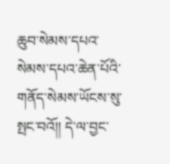ཆུབ་སེམས་དཔའ་སེམས་དཔའ་ཆེན་པོའི་གནོད་སེམས་ཡོངས་སུ་སྤང་བའོ།། དེ་ལ་བྱང་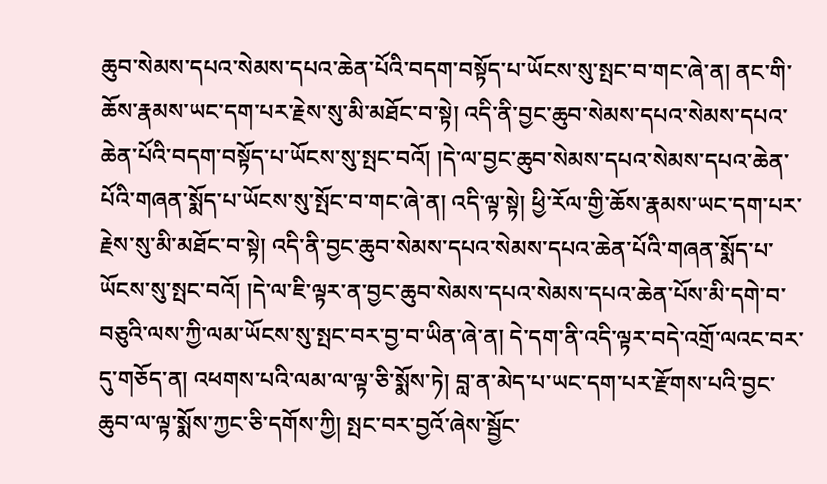ཆུབ་སེམས་དཔའ་སེམས་དཔའ་ཆེན་པོའི་བདག་བསྟོད་པ་ཡོངས་སུ་སྤང་བ་གང་ཞེ་ན། ནང་གི་ཆོས་རྣམས་ཡང་དག་པར་རྗེས་སུ་མི་མཐོང་བ་སྟེ། འདི་ནི་བྱང་ཆུབ་སེམས་དཔའ་སེམས་དཔའ་ཆེན་པོའི་བདག་བསྟོད་པ་ཡོངས་སུ་སྤང་བའོ། །དེ་ལ་བྱང་ཆུབ་སེམས་དཔའ་སེམས་དཔའ་ཆེན་པོའི་གཞན་སྨོད་པ་ཡོངས་སུ་སྤོང་བ་གང་ཞེ་ན། འདི་ལྟ་སྟེ། ཕྱི་རོལ་གྱི་ཆོས་རྣམས་ཡང་དག་པར་རྗེས་སུ་མི་མཐོང་བ་སྟེ། འདི་ནི་བྱང་ཆུབ་སེམས་དཔའ་སེམས་དཔའ་ཆེན་པོའི་གཞན་སྨོད་པ་ཡོངས་སུ་སྤང་བའོ། །དེ་ལ་ཇི་ལྟར་ན་བྱང་ཆུབ་སེམས་དཔའ་སེམས་དཔའ་ཆེན་པོས་མི་དགེ་བ་བཅུའི་ལས་ཀྱི་ལམ་ཡོངས་སུ་སྤང་བར་བྱ་བ་ཡིན་ཞེ་ན། དེ་དག་ནི་འདི་ལྟར་བདེ་འགྲོ་ལའང་བར་དུ་གཅོད་ན། འཕགས་པའི་ལམ་ལ་ལྟ་ཅི་སྨོས་ཏེ། བླ་ན་མེད་པ་ཡང་དག་པར་རྫོགས་པའི་བྱང་ཆུབ་ལ་ལྟ་སྨོས་ཀྱང་ཅི་དགོས་ཀྱི། སྤང་བར་བྱའོ་ཞེས་སྦྱོང་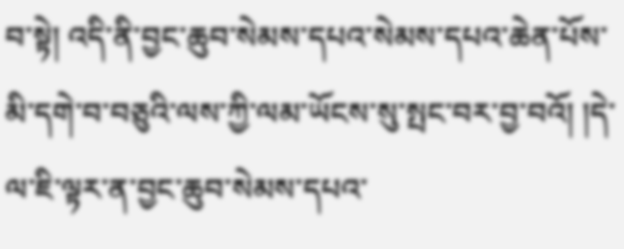བ་སྟེ། འདི་ནི་བྱང་ཆུབ་སེམས་དཔའ་སེམས་དཔའ་ཆེན་པོས་མི་དགེ་བ་བཅུའི་ལས་ཀྱི་ལམ་ཡོངས་སུ་སྤང་བར་བྱ་བའོ། །དེ་ལ་ཇི་ལྟར་ན་བྱང་ཆུབ་སེམས་དཔའ་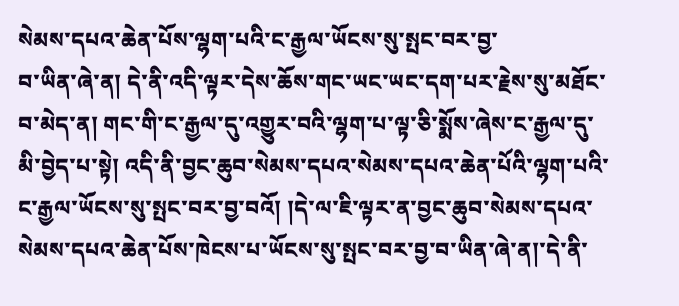སེམས་དཔའ་ཆེན་པོས་ལྷག་པའི་ང་རྒྱལ་ཡོངས་སུ་སྤང་བར་བྱ་
བ་ཡིན་ཞེ་ན། དེ་ནི་འདི་ལྟར་དེས་ཆོས་གང་ཡང་ཡང་དག་པར་རྗེས་སུ་མཐོང་བ་མེད་ན། གང་གི་ང་རྒྱལ་དུ་འགྱུར་བའི་ལྷག་པ་ལྟ་ཅི་སྨོས་ཞེས་ང་རྒྱལ་དུ་མི་བྱེད་པ་སྟེ། འདི་ནི་བྱང་ཆུབ་སེམས་དཔའ་སེམས་དཔའ་ཆེན་པོའི་ལྷག་པའི་ང་རྒྱལ་ཡོངས་སུ་སྤང་བར་བྱ་བའོ། །དེ་ལ་ཇི་ལྟར་ན་བྱང་ཆུབ་སེམས་དཔའ་སེམས་དཔའ་ཆེན་པོས་ཁེངས་པ་ཡོངས་སུ་སྤང་བར་བྱ་བ་ཡིན་ཞེ་ན།་དེ་ནི་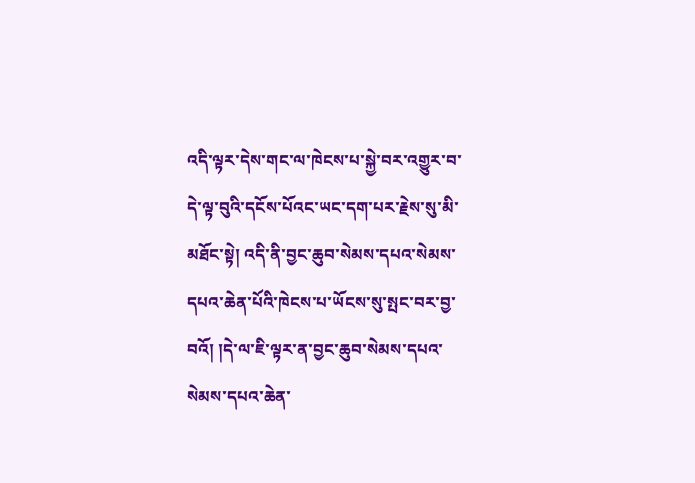འདི་ལྟར་དེས་གང་ལ་ཁེངས་པ་སྐྱེ་བར་འགྱུར་བ་དེ་ལྟ་བུའི་དངོས་པོའང་ཡང་དག་པར་རྗེས་སུ་མི་མཐོང་སྟེ། འདི་ནི་བྱང་ཆུབ་སེམས་དཔའ་སེམས་དཔའ་ཆེན་པོའི་ཁེངས་པ་ཡོངས་སུ་སྤང་བར་བྱ་བའོ། །དེ་ལ་ཇི་ལྟར་ན་བྱང་ཆུབ་སེམས་དཔའ་སེམས་དཔའ་ཆེན་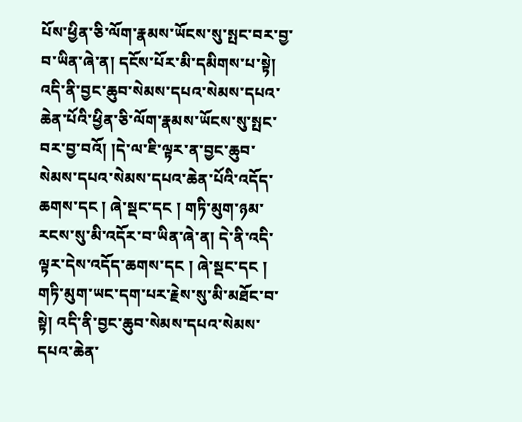པོས་ཕྱིན་ཅི་ལོག་རྣམས་ཡོངས་སུ་སྤང་བར་བྱ་བ་ཡིན་ཞེ་ན། དངོས་པོར་མི་དམིགས་པ་སྟེ། འདི་ནི་བྱང་ཆུབ་སེམས་དཔའ་སེམས་དཔའ་ཆེན་པོའི་ཕྱིན་ཅི་ལོག་རྣམས་ཡོངས་སུ་སྤང་བར་བྱ་བའོ། །དེ་ལ་ཇི་ལྟར་ན་བྱང་ཆུབ་སེམས་དཔའ་སེམས་དཔའ་ཆེན་པོའི་འདོད་ཆགས་དང ། ཞེ་སྡང་དང ། གཏི་མུག་ཉམ་རངས་སུ་མི་འདོར་བ་ཡིན་ཞེ་ན། དེ་ནི་འདི་ལྟར་དེས་འདོད་ཆགས་དང ། ཞེ་སྡང་དང ། གཏི་མུག་ཡང་དག་པར་རྗེས་སུ་མི་མཐོང་བ་སྟེ། འདི་ནི་བྱང་ཆུབ་སེམས་དཔའ་སེམས་དཔའ་ཆེན་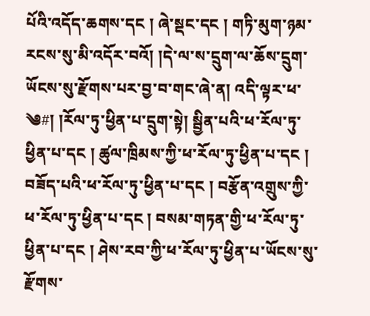པོའི་འདོད་ཆགས་དང ། ཞེ་སྡང་དང ། གཏི་མུག་ཉམ་རངས་སུ་མི་འདོར་བའོ། །དེ་ལ་ས་དྲུག་ལ་ཆོས་དྲུག་ཡོངས་སུ་རྫོགས་པར་བྱ་བ་གང་ཞེ་ན། འདི་ལྟར་ཕ་
༄#། །རོལ་ཏུ་ཕྱིན་པ་དྲུག་སྟེ། སྦྱིན་པའི་ཕ་རོལ་ཏུ་ཕྱིན་པ་དང ། ཚུལ་ཁྲིམས་ཀྱི་ཕ་རོལ་ཏུ་ཕྱིན་པ་དང ། བཟོད་པའི་ཕ་རོལ་ཏུ་ཕྱིན་པ་དང ། བརྩོན་འགྲུས་ཀྱི་ཕ་རོལ་ཏུ་ཕྱིན་པ་དང ། བསམ་གཏན་གྱི་ཕ་རོལ་ཏུ་ཕྱིན་པ་དང ། ཤེས་རབ་ཀྱི་ཕ་རོལ་ཏུ་ཕྱིན་པ་ཡོངས་སུ་རྫོགས་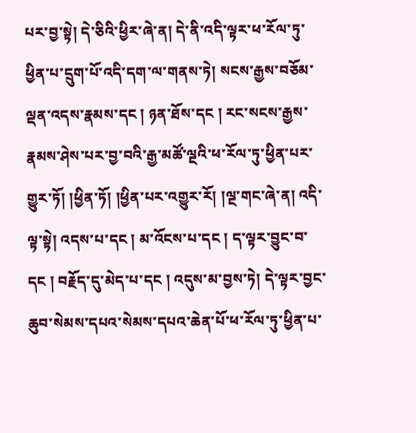པར་བྱ་སྟེ། དེ་ཅིའི་ཕྱིར་ཞེ་ན། དེ་ནི་འདི་ལྟར་ཕ་རོལ་ཏུ་ཕྱིན་པ་དྲུག་པོ་འདི་དག་ལ་གནས་ཏེ། སངས་རྒྱས་བཅོམ་ལྡན་འདས་རྣམས་དང ། ཉན་ཐོས་དང ། རང་སངས་རྒྱས་རྣམས་ཤེས་པར་བྱ་བའི་རྒྱ་མཚོ་ལྔའི་ཕ་རོལ་ཏུ་ཕྱིན་པར་གྱུར་ཏོ། །ཕྱིན་ཏོ། །ཕྱིན་པར་འགྱུར་རོ། །ལྔ་གང་ཞེ་ན། འདི་ལྟ་སྟེ། འདས་པ་དང ། མ་འོངས་པ་དང ། ད་ལྟར་བྱུང་བ་དང ། བརྗོད་དུ་མེད་པ་དང ། འདུས་མ་བྱས་ཏེ། དེ་ལྟར་བྱང་ཆུབ་སེམས་དཔའ་སེམས་དཔའ་ཆེན་པོ་ཕ་རོལ་ཏུ་ཕྱིན་པ་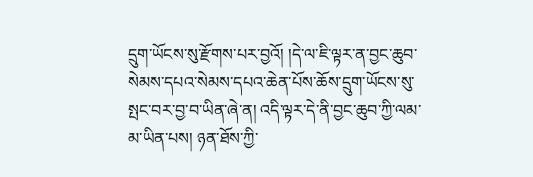དྲུག་ཡོངས་སུ་རྫོགས་པར་བྱའོ། །དེ་ལ་ཇི་ལྟར་ན་བྱང་ཆུབ་སེམས་དཔའ་སེམས་དཔའ་ཆེན་པོས་ཆོས་དྲུག་ཡོངས་སུ་སྤང་བར་བྱ་བ་ཡིན་ཞེ་ན། འདི་ལྟར་དེ་ནི་བྱང་ཆུབ་ཀྱི་ལམ་མ་ཡིན་པས། ཉན་ཐོས་ཀྱི་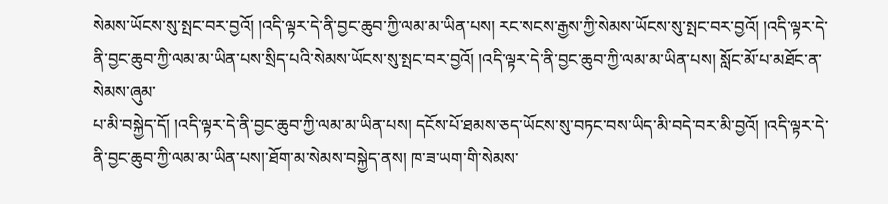སེམས་ཡོངས་སུ་སྤང་བར་བྱའོ། །འདི་ལྟར་དེ་ནི་བྱང་ཆུབ་ཀྱི་ལམ་མ་ཡིན་པས། རང་སངས་རྒྱས་ཀྱི་སེམས་ཡོངས་སུ་སྤང་བར་བྱའོ། །འདི་ལྟར་དེ་ནི་བྱང་ཆུབ་ཀྱི་ལམ་མ་ཡིན་པས་སྲིད་པའི་སེམས་ཡོངས་སུ་སྤང་བར་བྱའོ། །འདི་ལྟར་དེ་ནི་བྱང་ཆུབ་ཀྱི་ལམ་མ་ཡིན་པས། སློང་མོ་པ་མཐོང་ན་སེམས་ཞུམ་
པ་མི་བསྐྱེད་དོ། །འདི་ལྟར་དེ་ནི་བྱང་ཆུབ་ཀྱི་ལམ་མ་ཡིན་པས། དངོས་པོ་ཐམས་ཅད་ཡོངས་སུ་བཏང་བས་ཡིད་མི་བདེ་བར་མི་བྱའོ། །འདི་ལྟར་དེ་ནི་བྱང་ཆུབ་ཀྱི་ལམ་མ་ཡིན་པས།་ཐོག་མ་སེམས་བསྐྱེད་ནས། ཁ་ཟ་ཡག་གི་སེམས་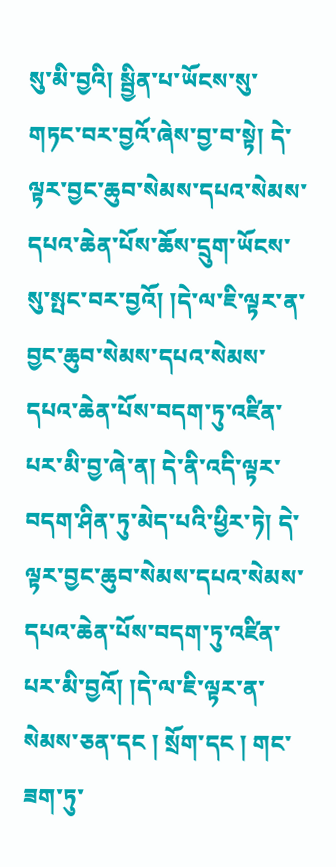སུ་མི་བྱའི། སྦྱིན་པ་ཡོངས་སུ་གཏང་བར་བྱའོ་ཞེས་བྱ་བ་སྟེ། དེ་ལྟར་བྱང་ཆུབ་སེམས་དཔའ་སེམས་དཔའ་ཆེན་པོས་ཆོས་དྲུག་ཡོངས་སུ་སྤང་བར་བྱའོ། །དེ་ལ་ཇི་ལྟར་ན་བྱང་ཆུབ་སེམས་དཔའ་སེམས་དཔའ་ཆེན་པོས་བདག་ཏུ་འཛིན་པར་མི་བྱ་ཞེ་ན། དེ་ནི་འདི་ལྟར་བདག་ཤིན་ཏུ་མེད་པའི་ཕྱིར་ཏེ། དེ་ལྟར་བྱང་ཆུབ་སེམས་དཔའ་སེམས་དཔའ་ཆེན་པོས་བདག་ཏུ་འཛིན་པར་མི་བྱའོ། །དེ་ལ་ཇི་ལྟར་ན་སེམས་ཅན་དང ། སྲོག་དང ། གང་ཟག་ཏུ་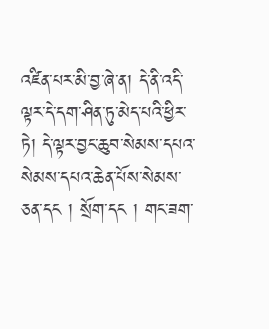འཛིན་པར་མི་བྱ་ཞེ་ན། དེ་ནི་འདི་ལྟར་དེ་དག་ཤིན་ཏུ་མེད་པའི་ཕྱིར་ཏེ། དེ་ལྟར་བྱང་ཆུབ་སེམས་དཔའ་སེམས་དཔའ་ཆེན་པོས་སེམས་ཅན་དང ། སྲོག་དང ། གང་ཟག་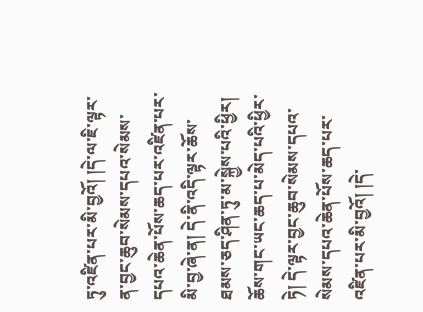ཏུ་འཛིན་པར་མི་བྱའོ། །དེ་ལ་ཇི་ལྟར་ན་བྱང་ཆུབ་སེམས་དཔའ་སེམས་དཔའ་ཆེན་པོས་ཆད་པར་འཛིན་པར་མི་བྱ་ཞེ་ན། དེ་ནི་འདི་ལྟར་ཆོས་ཐམས་ཅད་ཤིན་ཏུ་མ་སྐྱེས་པའི་ཕྱིར། ཆོས་གང་ཡང་ཆད་པ་མེད་པའི་ཕྱིར་ཏེ། དེ་ལྟར་བྱང་ཆུབ་སེམས་དཔའ་སེམས་དཔའ་ཆེན་པོས་ཆད་པར་འཛིན་པར་མི་བྱའོ། །དེ་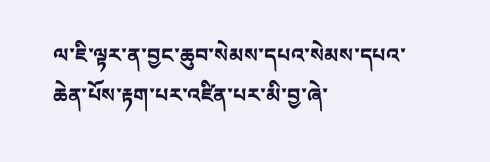ལ་ཇི་ལྟར་ན་བྱང་ཆུབ་སེམས་དཔའ་སེམས་དཔའ་ཆེན་པོས་རྟག་པར་འཛིན་པར་མི་བྱ་ཞེ་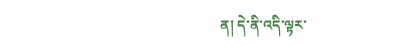ན། དེ་ནི་འདི་ལྟར་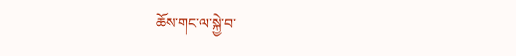ཆོས་གང་ལ་སྐྱེ་བ་